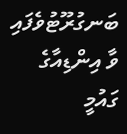ބަނގުރޫޓުވެފައި ވާ އިންޑިއާގެ ގައުމީ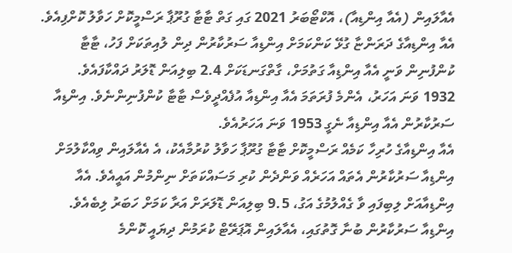އެއާލައިން (އެއާ އިންޑިއާ)، އޮކްޓޯބަރު 2021 ގައި ގަތް ޓާޓާ ގުރޫޕާ ރަސްމީކޮށް ހަވާލު ކޮށްފިއެވެ.
އެއާ އިންޑިއާގެ ދަރަންޏާ ގުޅޭ ކަންކަމަށް އިންޑިއާ ސަރުކާރުން ދިން ލުއިތަކަށް ފަހު، ޓާޓާ ކުންފުނިން ވަނީ އެއާ އިންޑިއާ ގަތުމަށް، ގާތްގަނޑަކަށް 2.4 ބިލިއަން ޑޮލަރު ދައްކާފައެވެ.
1932 ވަނަ އަހަރު، އެންމެ ފުރަތަމަ އެއާ އިންޑިއާ އުފެއްދީވެސް ޓާޓާ ކުންފުނިންނެވެ. އިންޑިއާ ސަރުކާރުން އެއާ އިންޑިއާ ނެގީ 1953 ވަނަ އަހަރުއެވެ.
އެއާ އިންޑިއާގެ ހުރިހާ ކަމެއް ރަސްމީކޮށް ޓާޓާ ގުރޫޕާ ހަވާލު ކުރުމާއެކު، އެ އެއާލައިން ވިއްކާލުމަށް އިންޑިއާ ސަރުކާރުން އެތައް އަހަރެއް ވަންދެން ކުރި މަސައްކަތަށް ނިންމުން އައީއެވެ. އެއާ އިންޑިއާއަށް ލިބިފައި ވާ ގެއްލުމުގެ އަގު، 9.5 ބިލިއަން ޑޮލަރަށް އަރާ ކަމަށް ހަބަރު ލިބެއެވެ.
އިންޑިއާ ސަރުކާރުން ބުނާ ގޮތުގައި، އެއާލައިން އޮޕަރޭޓް ކުރަމުން ދިޔައީ ކޮންމެ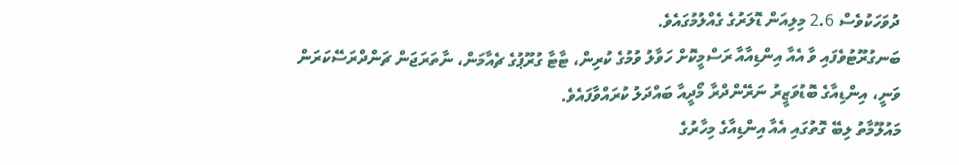ދުވަހަކުވެސް 2.6 މިލިއަން ޑޮލަރުގެ ގެއްލުމުގައެވެ.
ބަނގުރޫޓުވެފައި ވާ އެއާ އިންޑިއާއާ ރަސްމީކޮށް ހަވާލު ވުމުގެ ކުރިން، ޓާޓާ ގުރޫޕުގެ ޗެއާމަން، ނާތަރަޖަން ޗަންދްރަސޭކަރަން ވަނީ، އިންޑިއާގެ ބޮޑުވަޒީރު ނަރޭންދްރާ މޯދީއާ ބައްދަލު ކުރައްވާފައެވެ.
މައުލޫމާތު ލިބޭ ގޮތުގައި އެއާ އިންޑިއާގެ މިހާރުގެ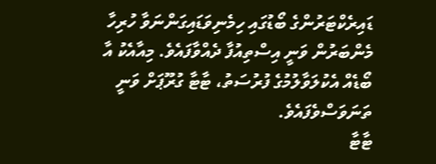ޑައިރެކްޓަރުންގެ ބޯޑުގައި ހިމެނިވަޑައިގަންނަވާ ހުރިހާ މެންބަރުން ވަނީ އިސްތިއުފާ ދެއްވާފައެވެ. މިއާއެކު އާ ބޯޑެއް އެކުލަވާލުމުގެ ފުރުސަތު، ޓާޓާ ގުރޫޕަށް ވަނީ ތަނަވަސްވެފައެވެ.
ޓާޓާ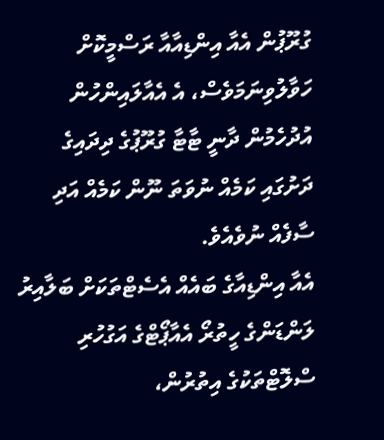ގުރޫޕުން އެއާ އިންޑިއާއާ ރަސްމީކޮށް ހަވާލުވިނަމަވެސް، އެ އެއާލައިންހުން އުދުހެމުން ދާނީ ޓާޓާ ގުރޫޕުގެ ދިދައިގެ ދަށުގައި ކަމެއް ނުވަތަ ނޫން ކަމެއް އަދި ސާފެއް ނުވެއެވެ.
އެއާ އިންޑިއާގެ ބައެއް އެސެޓްތަކަށް ބަލާއިރު ލަންޑަންގެ ހީތުރޯ އެއާޕޯޓްގެ އަގުހުރި ސްލޮޓްތަކުގެ އިތުރުން،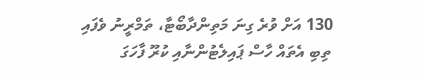130 އަށް ވުރެ ގިނަ މަތިންދާބޯޓާ، ތަމްރީނު ވެފައި ތިބި އެތައް ހާސް ޕައިލެޓުންނާއި ކުރޫ ފާހަގަ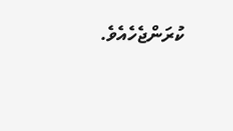ކުރަންޖެހެއެވެ.